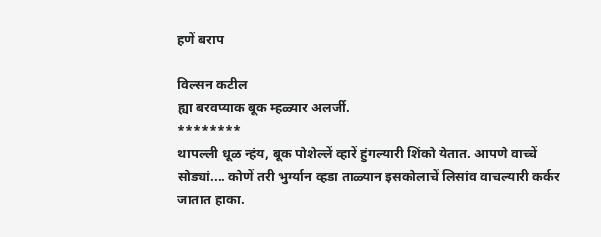हणें बराप

विल्सन कटील
ह्या बरवप्याक बूक म्हळ्यार अलर्जी.
********
थापल्ली धूळ न्हंय, बूक पोशेल्लें व्हारें हुंगल्यारी शिंको येतात. आपणे वाच्चें सोड्यां.... कोणें तरी भुर्ग्यान व्हडा ताळ्यान इसकोलाचें लिसांव वाचल्यारी कर्कर जातात हाका.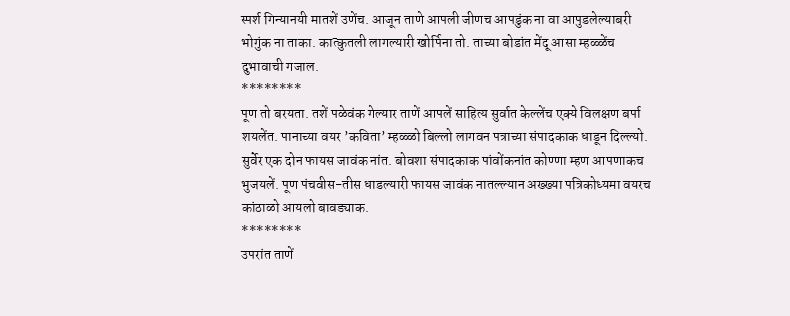स्पर्श गिन्यानयी मातशें उणेंच. आजून ताणे आपली जीणच आपडुंक ना वा आपुडलेल्याबरी भोगुंक ना ताका. कात्कुतली लागल्यारी खोर्पिना तो. ताच्या बोडांत मेंदू आसा म्हळ्ळेंच दुभावाची गजाल.
********
पूण तो बरयता. तशें पळेवंक गेल्यार ताणें आपलें साहित्य सुर्वात केल्लेंच एक्ये विलक्षण बर्पा शयलेंत. पानाच्या वयर ’कविता’ म्हळ्ळो बिल्लो लागवन पत्राच्या संपादकाक धाडून दिल्ल्यो. सुर्वेर एक दोन फायस जावंक नांत. बोवशा संपादकाक पांवोंकनांत कोण्णा म्हण आपणाकच भुजयलें. पूण पंचवीस-तीस धाडल्यारी फायस जावंक नातल्ल्यान अख्ख्या पत्रिकोध्यमा वयरच कांठाळो आयलो बावड्याक.
********
उपरांत ताणें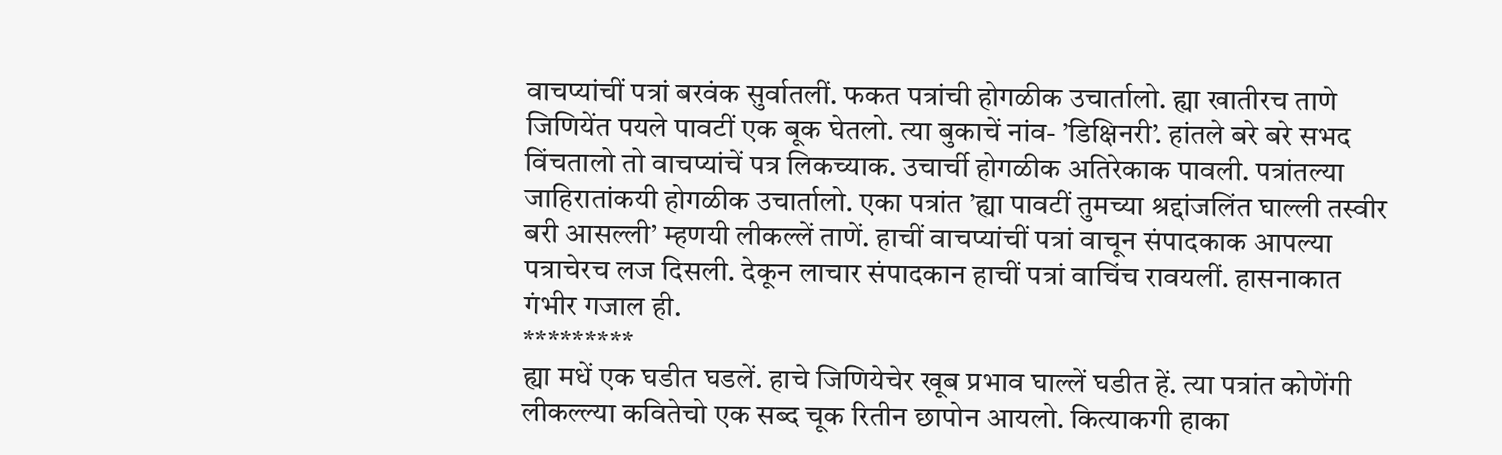वाचप्यांचीं पत्रां बरवंक सुर्वातलीं. फकत पत्रांची होगळीक उचार्तालो. ह्या खातीरच ताणे जिणियेंत पयले पावटीं एक बूक घेतलो. त्या बुकाचें नांव- ’डिक्षिनरी’. हांतले बरे बरे सभद विंचतालो तो वाचप्यांचें पत्र लिकच्याक. उचार्ची होगळीक अतिरेकाक पावली. पत्रांतल्या जाहिरातांकयी होगळीक उचार्तालो. एका पत्रांत ’ह्या पावटीं तुमच्या श्रद्दांजलिंत घाल्ली तस्वीर बरी आसल्ली’ म्हणयी लीकल्लें ताणें. हाचीं वाचप्यांचीं पत्रां वाचून संपादकाक आपल्या पत्राचेरच लज दिसली. देकून लाचार संपादकान हाचीं पत्रां वाचिंच रावयलीं. हासनाकात गंभीर गजाल ही.
*********
ह्या मधें एक घडीत घडलें. हाचे जिणियेचेर खूब प्रभाव घाल्लें घडीत हें. त्या पत्रांत कोणेंगी लीकल्ल्या कवितेचो एक सब्द चूक रितीन छापोन आयलो. कित्याकगी हाका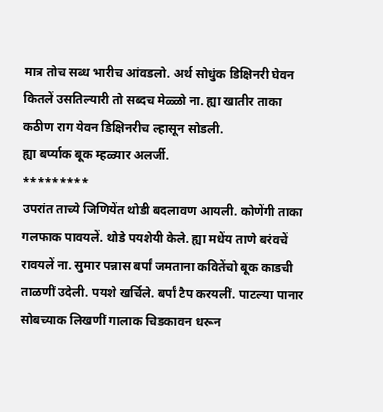मात्र तोच सब्ध भारीच आंवडलो. अर्थ सोधुंक डिक्षिनरी घेवन कितलें उसतिल्यारी तो सब्दच मेळ्ळो ना. ह्या खातीर ताका कठीण राग येवन डिक्षिनरीच ल्हासून सोडली.
ह्या बर्प्याक बूक म्हळ्यार अलर्जी.
*********
उपरांत ताच्ये जिणियेंत थोडी बदलावण आयली. कोणेंगी ताका गलफाक पावयलें. थोडे पयशेयी केले. ह्या मधेंय ताणे बरंवचें रावयलें ना. सुमार पन्नास बर्पां जमताना कवितेंचो बूक काडची ताळणीं उदेली. पयशे खर्चिले. बर्पां टैप करयलीं. पाटल्या पानार सोबच्याक लिखणीं गालाक चिडकावन धरून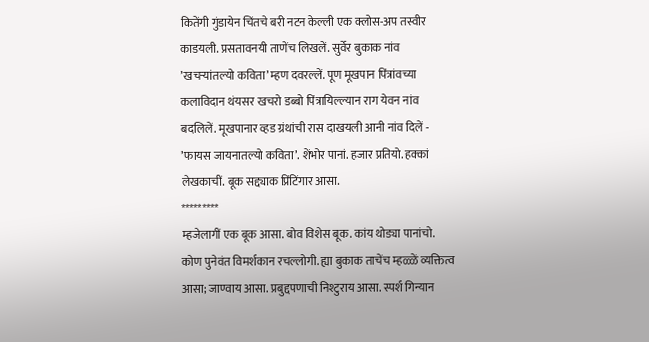कितेंगी गुंडायेन चिंतचे बरी नटन केल्ली एक क्लोस-अप तस्वीर काडयली. प्रसतावनयी ताणेंच लिखलें. सुर्वेर बुकाक नांव ’खचऱ्यांतल्यो कविता’ म्हण दवरल्लें. पूण मूखपान पिंत्रांवच्या कलाविदान थंयसर खचरो डब्बो पिंत्रायिल्ल्यान राग येवन नांव बदलिलें. मूखपानार व्हड ग्रंथांची रास दाखयली आनी नांव दिलें - ’फायस जायनातल्यो कविता’. शेंभोर पानां. हजार प्रतियो. हक्कां लेखकाचीं. बूक सद्द्याक प्रिंटिंगार आसा.
*********
म्हजेलागीं एक बूक आसा. बोव विशेस बूक. कांय थोड्या पानांचो. कोण पुनेवंत विमर्शकान रचल्लोगी. ह्या बुकाक ताचेंच म्हळ्ळें व्यक्तित्व आसा; जाण्वाय आसा. प्रबुद्दपणाची निश्टुराय आसा. स्पर्श गिन्यान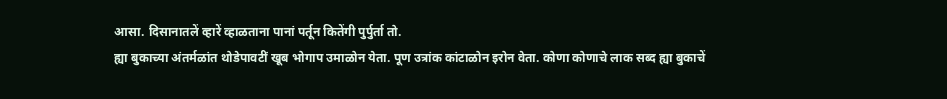आसा. दिसानातलें व्हारें व्हाळताना पानां पर्तून कितेंगी पुर्पुर्ता तो.
ह्या बुकाच्या अंतर्मळांत थोडेपावटीं खूब भोगाप उमाळोन येता. पूण उत्रांक कांटाळोन इरोन वेता. कोणा कोणाचे लाक सब्द ह्या बुकाचें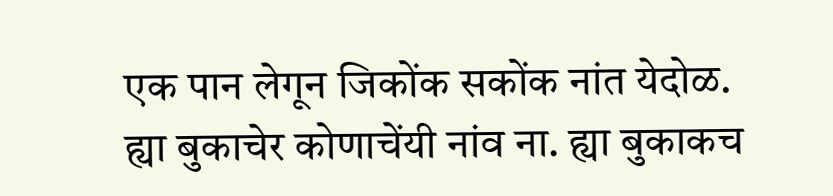एक पान लेगून जिकोंक सकोंक नांत येदोळ.
ह्या बुकाचेर कोणाचेंयी नांव ना. ह्या बुकाकच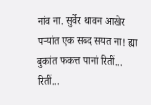नांव ना. सुर्वेर थावन आखेर पऱ्यांत एक सब्द सयत ना! ह्या बुकांत फकत्त पानां रितीं... रितीं...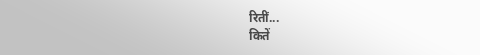रितीं...
कितें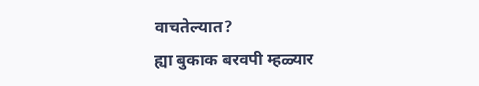वाचतेल्यात?
ह्या बुकाक बरवपी म्हळ्यार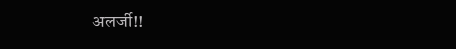अलर्जी!!